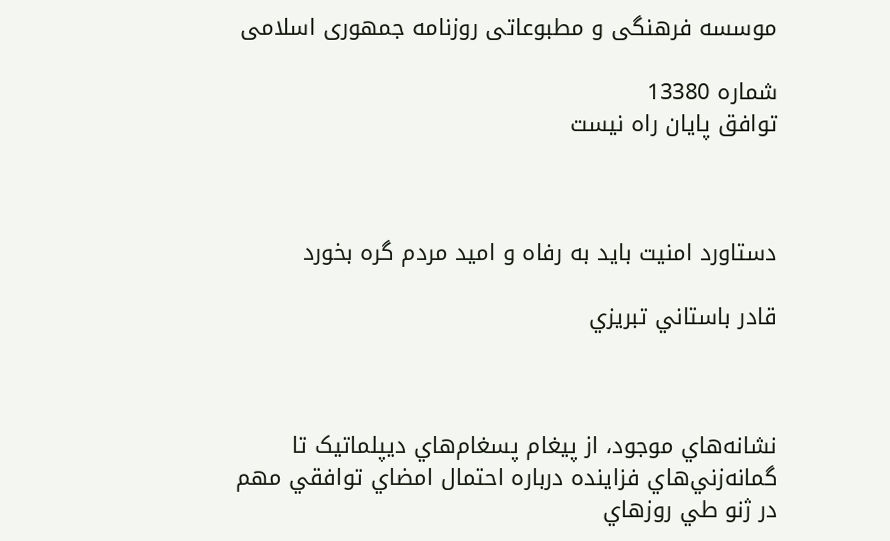موسسه فرهنگی و مطبوعاتی روزنامه جمهوری اسلامی

شماره 13380
توافق پايان راه نيست



دستاورد امنيت بايد به رفاه و اميد مردم گره بخورد

قادر باستاني تبريزي



نشانه‌هاي موجود، از پيغام پسغام‌هاي ديپلماتيک تا گمانه‌زني‌هاي فزاينده درباره احتمال امضاي توافقي مهم در ژنو طي روزهاي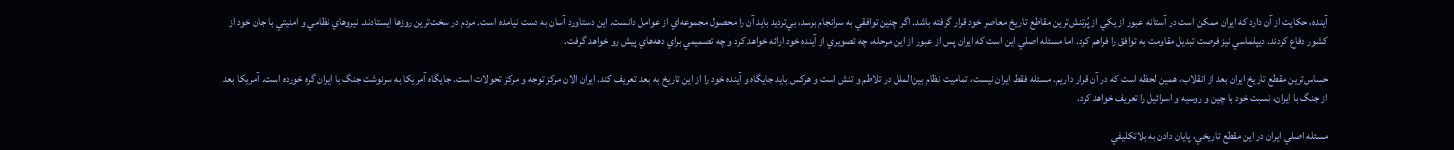آينده، حکايت از آن دارد که ايران ممکن است در آستانه عبور از يکي از پُرتنش‌ترين مقاطع تاريخ معاصر خود قرار گرفته باشد. اگر چنين توافقي به سرانجام برسد، بي‌ترديد بايد آن را محصول مجموعه‌اي از عوامل دانست. اين دستاورد آسان به دست نيامده است. مردم در سخت‌ترين روزها ايستادند. نيروهاي نظامي و امنيتي با جان خود از کشور دفاع کردند. ديپلماسي نيز فرصت تبديل مقاومت به توافق را فراهم کرد. اما مسئله اصلي اين است که ايران پس از عبور از اين مرحله، چه تصويري از آينده خود ارائه خواهد کرد و چه تصميمي براي دهه‌هاي پيش رو خواهد گرفت.

حساس‌ترين مقطع تاريخ ايران بعد از انقلاب، همين لحظه است که در آن قرار داريم. مسئله فقط ايران نيست، تماميت نظام بين‌الملل در تلاطم و تنش است و هرکس بايد جايگاه و آينده خود را از اين تاريخ به بعد تعريف کند. ايران الان مرکز توجه و مرکز تحولات است. جايگاه آمريکا به سرنوشت جنگ با ايران گره خورده است. آمريکا بعد از جنگ با ايران، نسبت خود با چين و روسيه و اسرائيل را تعريف خواهد کرد.

مسئله اصلي ايران در اين مقطع تاريخي، پايان دادن به بلاتکليفي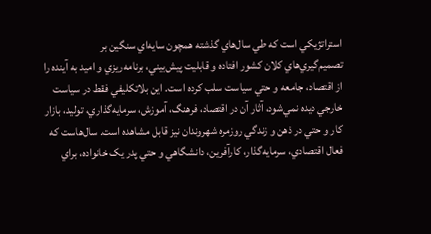استراتژيکي است که طي سال‌هاي گذشته همچون سايه‌اي سنگين بر تصميم‌گيري‌هاي کلان کشور افتاده و قابليت پيش‌بيني، برنامه‌ريزي و اميد به آينده را از اقتصاد، جامعه و حتي سياست سلب کرده است. اين بلاتکليفي فقط در سياست خارجي ديده نمي‌شود، آثار آن در اقتصاد، فرهنگ، آموزش، سرمايه‌گذاري، توليد، بازار کار و حتي در ذهن و زندگي روزمره شهروندان نيز قابل مشاهده است. سال‌هاست که فعال اقتصادي، سرمايه‌گذار، کارآفرين، دانشگاهي و حتي پدر يک خانواده، براي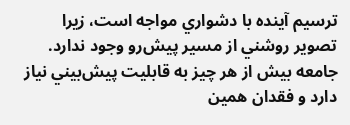ترسيم آينده با دشواري مواجه است، زيرا تصوير روشني از مسير پيش‌رو وجود ندارد. جامعه بيش از هر چيز به قابليت پيش‌بيني نياز دارد و فقدان همين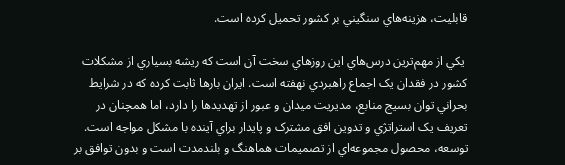قابليت، هزينه‌هاي سنگيني بر کشور تحميل کرده است.

 يکي از مهم‌ترين درس‌هاي اين روزهاي سخت آن است که ريشه بسياري از مشکلات کشور در فقدان يک اجماع راهبردي نهفته است. ايران بارها ثابت کرده که در شرايط بحراني توان بسيج منابع، مديريت ميدان و عبور از تهديدها را دارد، اما همچنان در تعريف يک استراتژي و تدوين افق مشترک و پايدار براي آينده با مشکل مواجه است. توسعه، محصول مجموعه‌اي از تصميمات هماهنگ و بلندمدت است و بدون توافق بر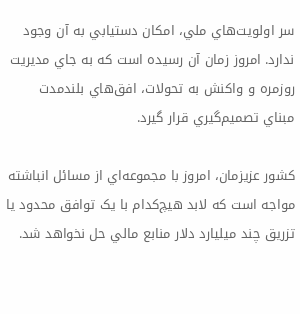سر اولويت‌هاي ملي، امکان دستيابي به آن وجود ندارد. امروز زمان آن رسيده است که به جاي مديريت روزمره و واکنش به تحولات، افق‌هاي بلندمدت مبناي تصميم‌گيري قرار گيرد.

کشور عزيزمان، امروز با مجموعه‌اي از مسائل انباشته مواجه است که لابد هيچ‌کدام با يک توافق محدود يا تزريق چند ميليارد دلار منابع مالي حل نخواهد شد.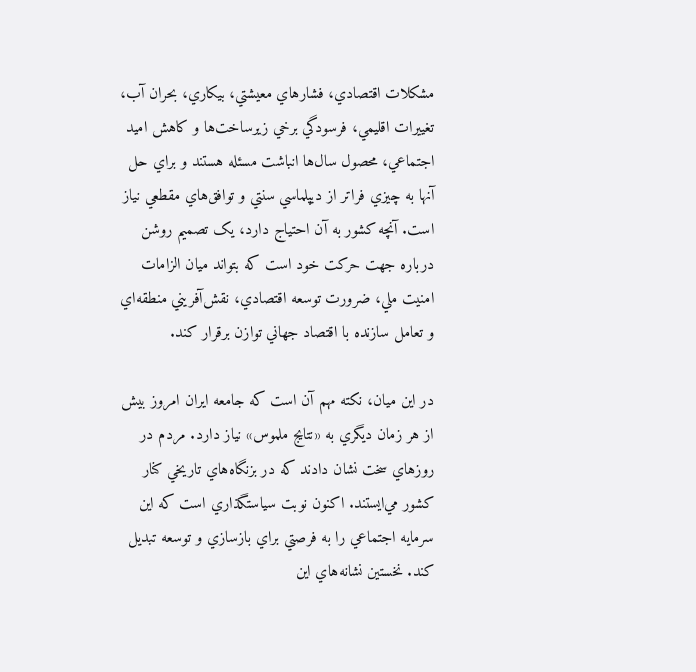مشکلات اقتصادي، فشارهاي معيشتي، بيکاري، بحران آب، تغييرات اقليمي، فرسودگي برخي زيرساخت‌ها و کاهش اميد اجتماعي، محصول سال‌ها انباشت مسئله هستند و براي حل آنها به چيزي فراتر از ديپلماسي سنتي و توافق‌هاي مقطعي نياز است. آنچه کشور به آن احتياج دارد، يک تصميم روشن درباره جهت حرکت خود است که بتواند ميان الزامات امنيت ملي، ضرورت توسعه اقتصادي، نقش‌آفريني منطقه‌اي و تعامل سازنده با اقتصاد جهاني توازن برقرار کند.

در اين ميان، نکته مهم آن است که جامعه ايران امروز بيش از هر زمان ديگري به «نتايج ملموس» نياز دارد. مردم در روزهاي سخت نشان دادند که در بزنگاه‌هاي تاريخي کنار کشور مي‌ايستند. اکنون نوبت سياستگذاري است که اين سرمايه اجتماعي را به فرصتي براي بازسازي و توسعه تبديل کند. نخستين نشانه‌هاي اين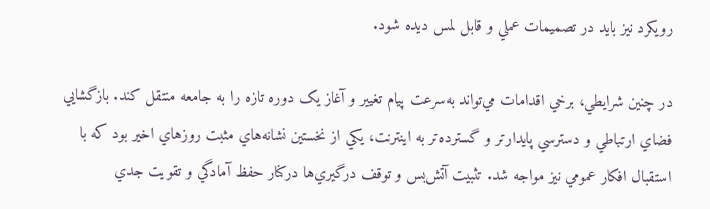رويکرد نيز بايد در تصميمات عملي و قابل لمس ديده شود.

در چنين شرايطي، برخي اقدامات مي‌تواند به‌سرعت پيام تغيير و آغاز يک دوره تازه را به جامعه منتقل کند. بازگشايي فضاي ارتباطي و دسترسي پايدارتر و گسترده‌تر به اينترنت، يکي از نخستين نشانه‌هاي مثبت روزهاي اخير بود که با استقبال افکار عمومي نيز مواجه شد. تثبيت آتش‌بس و توقف درگيري‌ها درکنار حفظ آمادگي و تقويت جدي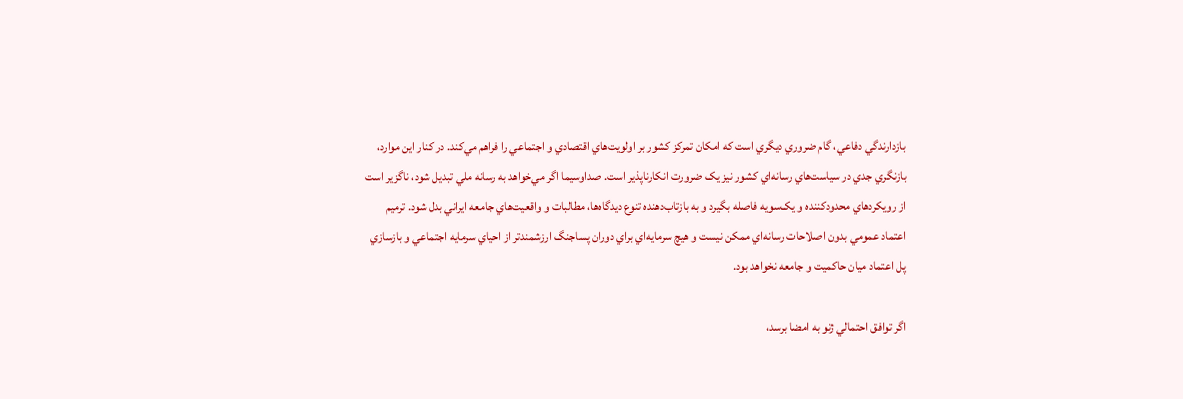بازدارندگي دفاعي، گام ضروري ديگري است که امکان تمرکز کشور بر اولويت‌هاي اقتصادي و اجتماعي را فراهم مي‌کند. در کنار اين موارد، بازنگري جدي در سياست‌هاي رسانه‌اي کشور نيز يک ضرورت انکارناپذير است. صداوسيما اگر مي‌خواهد به رسانه ملي تبديل شود، ناگزير است از رويکردهاي محدودکننده و يک‌سويه فاصله بگيرد و به بازتاب‌دهنده تنوع ديدگاه‌ها، مطالبات و واقعيت‌هاي جامعه ايراني بدل شود. ترميم اعتماد عمومي بدون اصلاحات رسانه‌اي ممکن نيست و هيچ سرمايه‌اي براي دوران پساجنگ ارزشمندتر از احياي سرمايه اجتماعي و بازسازي پل اعتماد ميان حاکميت و جامعه نخواهد بود.

اگر توافق احتمالي ژنو به امضا برسد،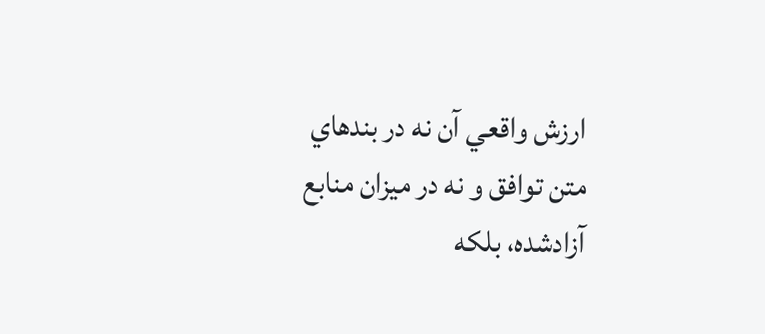ارزش واقعي آن نه در بندهاي متن توافق و نه در ميزان منابع آزادشده، بلکه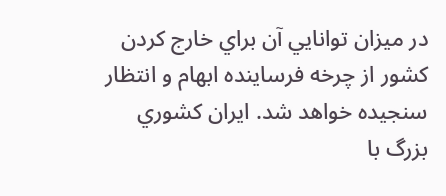در ميزان توانايي آن براي خارج کردن کشور از چرخه فرساينده ابهام و انتظار سنجيده خواهد شد. ايران کشوري بزرگ با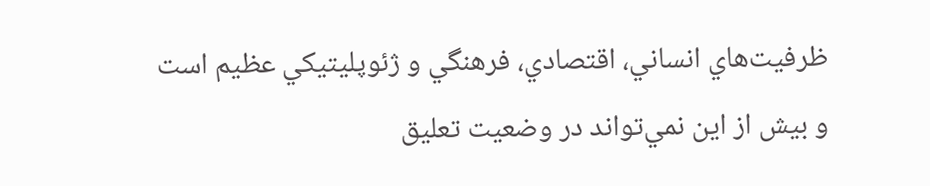ظرفيت‌هاي انساني، اقتصادي، فرهنگي و ژئوپليتيکي عظيم است و بيش از اين نمي‌تواند در وضعيت تعليق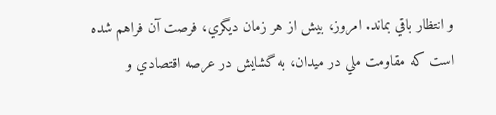و انتظار باقي بماند. امروز، بيش از هر زمان ديگري، فرصت آن فراهم شده است که مقاومت ملي در ميدان، به گشايش در عرصه اقتصادي و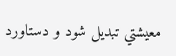معيشتي تبديل شود و دستاورد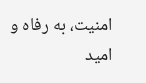امنيت، به رفاه و اميد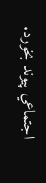اجتماعي پيوند بخورد.